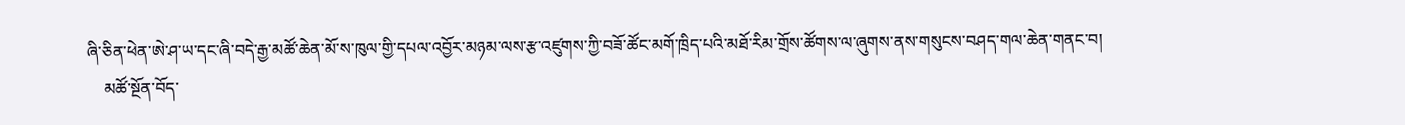ཞི་ཅིན་ཕེན་ཨེ་ཤ་ཡ་དང་ཞི་བདེ་རྒྱ་མཚོ་ཆེན་མོ་ས་ཁུལ་གྱི་དཔལ་འབྱོར་མཉམ་ལས་རྩ་འཛུགས་ཀྱི་བཟོ་ཚོང་མགོ་ཁྲིད་པའི་མཐོ་རིམ་གྲོས་ཚོགས་ལ་ཞུགས་ནས་གསུངས་བཤད་གལ་ཆེན་གནང་བ།
    མཚོ་སྔོན་བོད་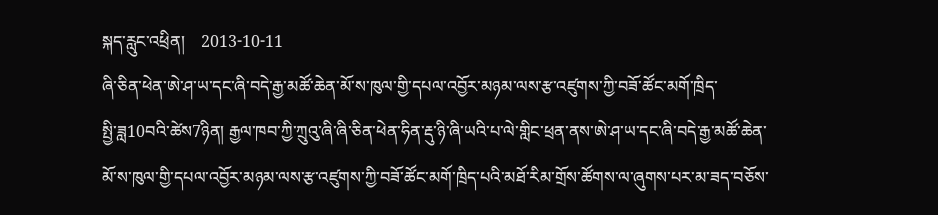སྐད་རླུང་འཕྲིན།    2013-10-11
ཞི་ཅིན་ཕེན་ཨེ་ཤ་ཡ་དང་ཞི་བདེ་རྒྱ་མཚོ་ཆེན་མོ་ས་ཁུལ་གྱི་དཔལ་འབྱོར་མཉམ་ལས་རྩ་འཛུགས་ཀྱི་བཟོ་ཚོང་མགོ་ཁྲིད་
སྤྱི་ཟླ10བའི་ཚེས7ཉིན། རྒྱལ་ཁབ་ཀྱི་ཀྲུའུ་ཞི་ཞི་ཅིན་ཕེན་ཧིན་རྡུ་ཉི་ཞི་ཡའི་པ་ལེ་གླིང་ཕྲན་ནས་ཨེ་ཤ་ཡ་དང་ཞི་བདེ་རྒྱ་མཚོ་ཆེན་མོ་ས་ཁུལ་གྱི་དཔལ་འབྱོར་མཉམ་ལས་རྩ་འཛུགས་ཀྱི་བཟོ་ཚོང་མགོ་ཁྲིད་པའི་མཐོ་རིམ་གྲོས་ཚོགས་ལ་ཞུགས་པར་མ་ཟད་བཅོས་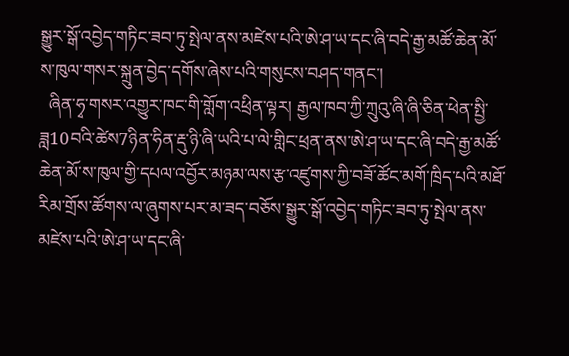སྒྱུར་སྒོ་འབྱེད་གཏིང་ཟབ་ཏུ་སྤེལ་ནས་མཛེས་པའི་ཨེ་ཤ་ཡ་དང་ཞི་བདེ་རྒྱ་མཚོ་ཆེན་མོ་ས་ཁུལ་གསར་སྐྲུན་བྱེད་དགོས་ཞེས་པའི་གསུངས་བཤད་གནང་།
  ཞིན་ཧྭ་གསར་འགྱུར་ཁང་གི་གློག་འཕྲིན་ལྟར། རྒྱལ་ཁབ་ཀྱི་ཀྲུའུ་ཞི་ཞི་ཅིན་ཕེན་སྤྱི་ཟླ10བའི་ཚེས7ཉིན་ཧིན་རྡུ་ཉི་ཞི་ཡའི་པ་ལེ་གླིང་ཕྲན་ནས་ཨེ་ཤ་ཡ་དང་ཞི་བདེ་རྒྱ་མཚོ་ཆེན་མོ་ས་ཁུལ་གྱི་དཔལ་འབྱོར་མཉམ་ལས་རྩ་འཛུགས་ཀྱི་བཟོ་ཚོང་མགོ་ཁྲིད་པའི་མཐོ་རིམ་གྲོས་ཚོགས་ལ་ཞུགས་པར་མ་ཟད་བཅོས་སྒྱུར་སྒོ་འབྱེད་གཏིང་ཟབ་ཏུ་སྤེལ་ནས་མཛེས་པའི་ཨེ་ཤ་ཡ་དང་ཞི་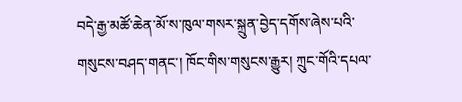བདེ་རྒྱ་མཚོ་ཆེན་མོ་ས་ཁུལ་གསར་སྐྲུན་བྱེད་དགོས་ཞེས་པའི་གསུངས་བཤད་གནང་། ཁོང་གིས་གསུངས་རྒྱུར། ཀྲུང་གོའི་དཔལ་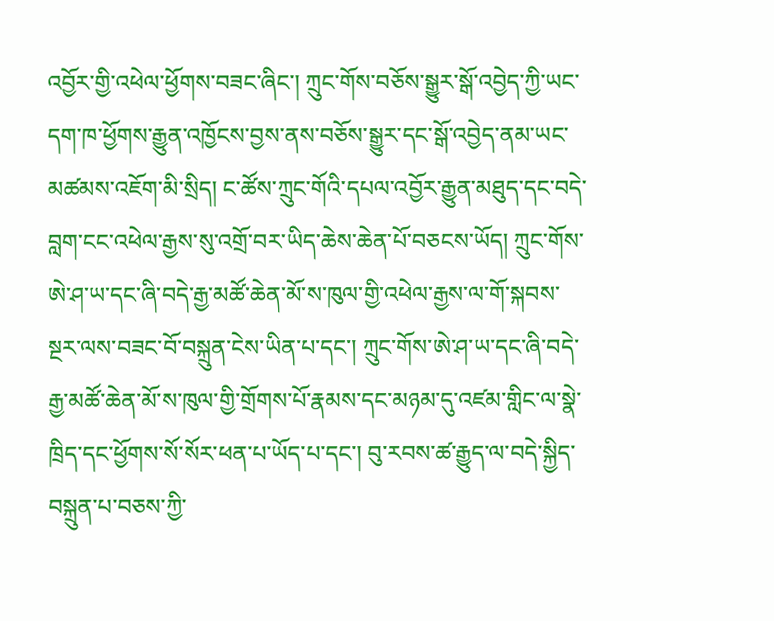འབྱོར་གྱི་འཕེལ་ཕྱོགས་བཟང་ཞིང་། ཀྲུང་གོས་བཅོས་སྒྱུར་སྒོ་འབྱེད་ཀྱི་ཡང་དག་ཁ་ཕྱོགས་རྒྱུན་འཁྱོངས་བྱས་ནས་བཅོས་སྒྱུར་དང་སྒོ་འབྱེད་ནམ་ཡང་མཚམས་འཇོག་མི་སྲིད། ང་ཚོས་ཀྲུང་གོའི་དཔལ་འབྱོར་རྒྱུན་མཐུད་དང་བདེ་བླག་ངང་འཕེལ་རྒྱས་སུ་འགྲོ་བར་ཡིད་ཆེས་ཆེན་པོ་བཅངས་ཡོད། ཀྲུང་གོས་ཨེ་ཤ་ཡ་དང་ཞི་བདེ་རྒྱ་མཚོ་ཆེན་མོ་ས་ཁུལ་གྱི་འཕེལ་རྒྱས་ལ་གོ་སྐབས་སྔར་ལས་བཟང་བོ་བསྐྲུན་ངེས་ཡིན་པ་དང་། ཀྲུང་གོས་ཨེ་ཤ་ཡ་དང་ཞི་བདེ་རྒྱ་མཚོ་ཆེན་མོ་ས་ཁུལ་གྱི་གྲོགས་པོ་རྣམས་དང་མཉམ་དུ་འཛམ་གླིང་ལ་སྣེ་ཁྲིད་དང་ཕྱོགས་སོ་སོར་ཕན་པ་ཡོད་པ་དང་། བུ་རབས་ཚ་རྒྱུད་ལ་བདེ་སྐྱིད་བསྐྲུན་པ་བཅས་ཀྱི་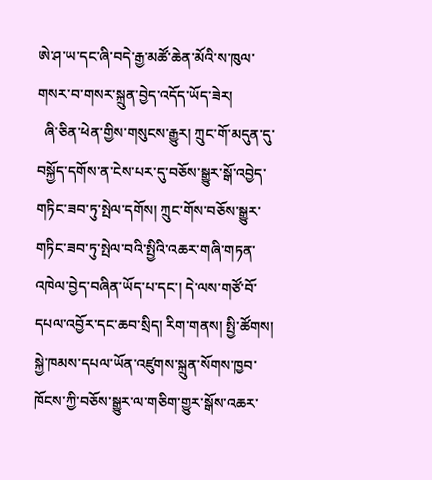ཨེ་ཤ་ཡ་དང་ཞི་བདེ་རྒྱ་མཚོ་ཆེན་མོའི་ས་ཁུལ་གསར་བ་གསར་སྐྲུན་བྱེད་འདོད་ཡོད་ཟེར།
  ཞི་ཅིན་ཕེན་གྱིས་གསུངས་རྒྱུར། ཀྲུང་གོ་མདུན་དུ་བསྐྱོད་དགོས་ན་ངེས་པར་དུ་བཅོས་སྒྱུར་སྒོ་འབྱེད་གཏིང་ཟབ་ཏུ་སྤེལ་དགོས། ཀྲུང་གོས་བཅོས་སྒྱུར་གཏིང་ཟབ་ཏུ་སྤེལ་བའི་སྤྱིའི་འཆར་གཞི་གཏན་འཁེལ་བྱེད་བཞིན་ཡོད་པ་དང་། དེ་ལས་གཙོ་བོ་དཔལ་འབྱོར་དང་ཆབ་སྲིད། རིག་གནས། སྤྱི་ཚོགས། སྐྱེ་ཁམས་དཔལ་ཡོན་འཛུགས་སྐྲུན་སོགས་ཁྱབ་ཁོངས་ཀྱི་བཅོས་སྒྱུར་ལ་གཅིག་གྱུར་སྒོས་འཆར་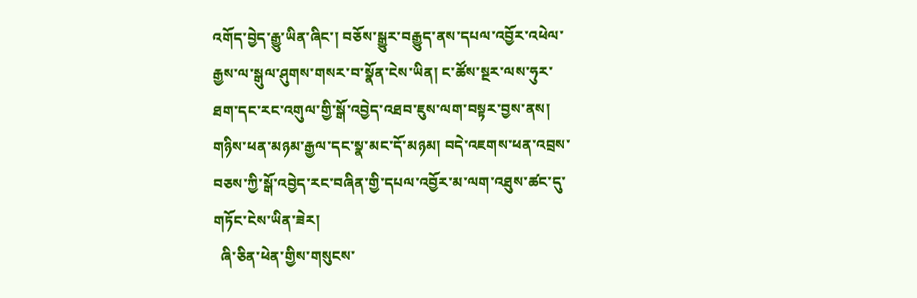འགོད་བྱེད་རྒྱུ་ཡིན་ཞིང་། བཅོས་སྒྱུར་བརྒྱུད་ནས་དཔལ་འབྱོར་འཕེལ་རྒྱས་ལ་སྒུལ་ཤུགས་གསར་བ་སྣོན་ངེས་ཡིན། ང་ཚོས་སྔར་ལས་ཧུར་ཐག་དང་རང་འགུལ་གྱི་སྒོ་འབྱེད་འཐབ་ཇུས་ལག་བསྟར་བྱས་ནས། གཉིས་ཕན་མཉམ་རྒྱལ་དང་སྣ་མང་དོ་མཉམ། བདེ་འཇགས་ཕན་འབྲས་བཅས་ཀྱི་སྒོ་འབྱེད་རང་བཞིན་གྱི་དཔལ་འབྱོར་མ་ལག་འཐུས་ཚང་དུ་གཏོང་ངེས་ཡིན་ཟེར།
  ཞི་ཅིན་ཕེན་གྱིས་གསུངས་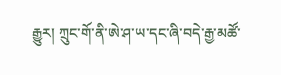རྒྱུར། ཀྲུང་གོ་ནི་ཨེ་ཤ་ཡ་དང་ཞི་བདེ་རྒྱ་མཚོ་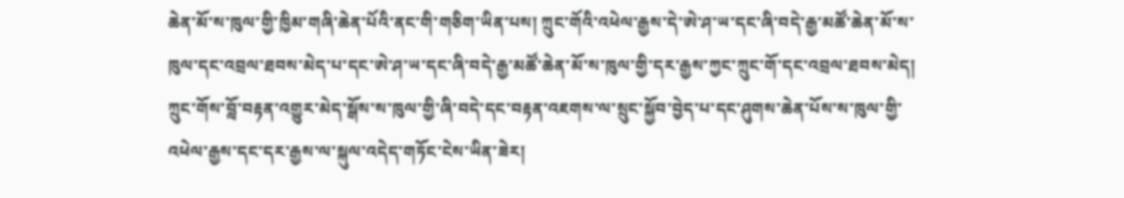ཆེན་མོ་ས་ཁུལ་གྱི་ཁྱིམ་གཞི་ཆེན་པོའི་ནང་གི་གཅིག་ཡིན་པས། ཀྲུང་གོའི་འཕེལ་རྒྱས་དེ་ཨེ་ཤ་ཡ་དང་ཞི་བདེ་རྒྱ་མཚོ་ཆེན་མོ་ས་ཁུལ་དང་འབྲལ་ཐབས་མེད་པ་དང་ཨེ་ཤ་ཡ་དང་ཞི་བདེ་རྒྱ་མཚོ་ཆེན་མོ་ས་ཁུལ་གྱི་དར་རྒྱས་ཀྱང་ཀྲུང་གོ་དང་འབྲལ་ཐབས་མེད། ཀྲུང་གོས་བློ་བརྟན་འགྱུར་མེད་སྒོས་ས་ཁུལ་གྱི་ཞི་བདེ་དང་བརྟན་འཇགས་ལ་སྲུང་སྐྱོབ་བྱེད་པ་དང་ཤུགས་ཆེན་པོས་ས་ཁུལ་གྱི་འཕེལ་རྒྱས་དང་དར་རྒྱས་ལ་སྐུལ་འདེད་གཏོང་ངེས་ཡིན་ཟེར།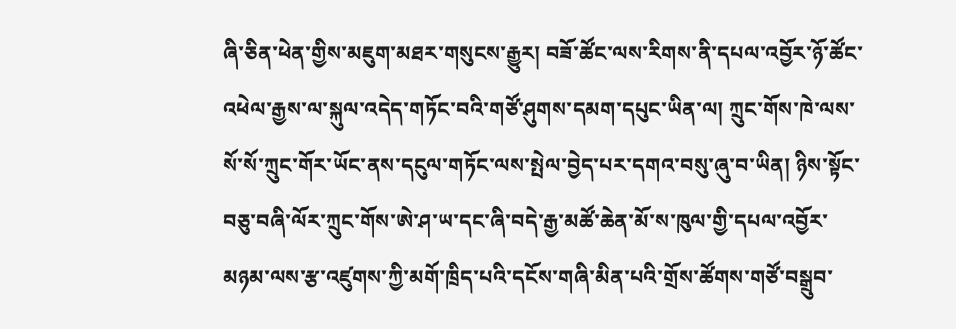ཞི་ཅིན་ཕེན་གྱིས་མཇུག་མཐར་གསུངས་རྒྱུར། བཟོ་ཚོང་ལས་རིགས་ནི་དཔལ་འབྱོར་ཉོ་ཚོང་འཕེལ་རྒྱས་ལ་སྐུལ་འདེད་གཏོང་བའི་གཙོ་ཤུགས་དམག་དཔུང་ཡིན་ལ། ཀྲུང་གོས་ཁེ་ལས་སོ་སོ་ཀྲུང་གོར་ཡོང་ནས་དངུལ་གཏོང་ལས་སྤེལ་བྱེད་པར་དགའ་བསུ་ཞུ་བ་ཡིན། ཉིས་སྟོང་བཅུ་བཞི་ལོར་ཀྲུང་གོས་ཨེ་ཤ་ཡ་དང་ཞི་བདེ་རྒྱ་མཚོ་ཆེན་མོ་ས་ཁུལ་གྱི་དཔལ་འབྱོར་མཉམ་ལས་རྩ་འཛུགས་ཀྱི་མགོ་ཁྲིད་པའི་དངོས་གཞི་མིན་པའི་གྲོས་ཚོགས་གཙོ་བསྒྲུབ་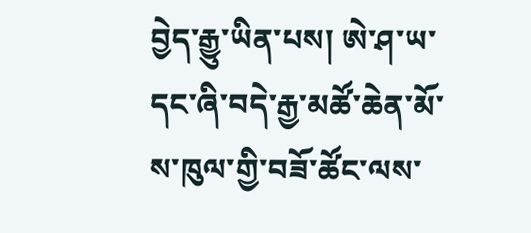བྱེད་རྒྱུ་ཡིན་པས། ཨེ་ཤ་ཡ་དང་ཞི་བདེ་རྒྱ་མཚོ་ཆེན་མོ་ས་ཁུལ་གྱི་བཟོ་ཚོང་ལས་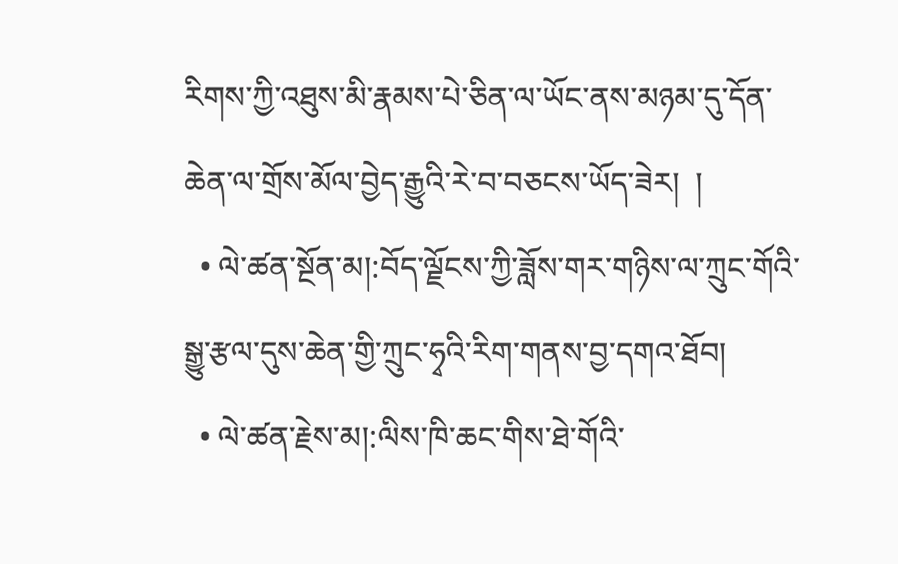རིགས་ཀྱི་འཐུས་མི་རྣམས་པེ་ཅིན་ལ་ཡོང་ནས་མཉམ་དུ་དོན་ཆེན་ལ་གྲོས་མོལ་བྱེད་རྒྱུའི་རེ་བ་བཅངས་ཡོད་ཟེར།  །
  • ལེ་ཚན་སྔོན་མ།:བོད་ལྗོངས་ཀྱི་ཟློས་གར་གཉིས་ལ་ཀྲུང་གོའི་སྒྱུ་རྩལ་དུས་ཆེན་གྱི་ཀྲུང་ཧྭའི་རིག་གནས་བྱ་དགའ་ཐོབ།
  • ལེ་ཚན་རྗེས་མ།:ལིས་ཁི་ཆང་གིས་ཐེ་གོའི་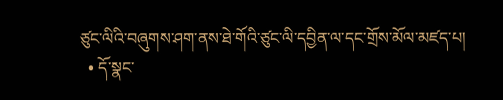ཙུང་ལིའི་བཞུགས་ཤག་ནས་ཐེ་གོའི་ཙུང་ལི་དབྱིན་ལ་དང་གྲོས་མོལ་མཛད་པ།
  • དོ་སྣང་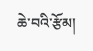ཆེ་བའི་རྩོམ།